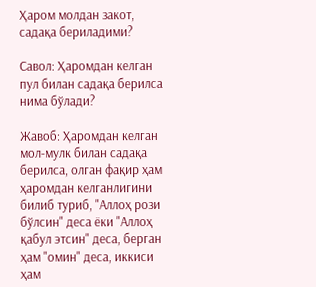Ҳаром молдан закот, садақа бериладими?

Савол: Ҳаромдан келган пул билан садақа берилса нима бўлади?

Жавоб: Ҳаромдан келган мол-мулк билан садақа берилса, олган фақир ҳам ҳаромдан келганлигини билиб туриб, "Аллоҳ рози бўлсин" деса ёки "Аллоҳ қабул этсин" деса, берган ҳам "омин" деса, иккиси ҳам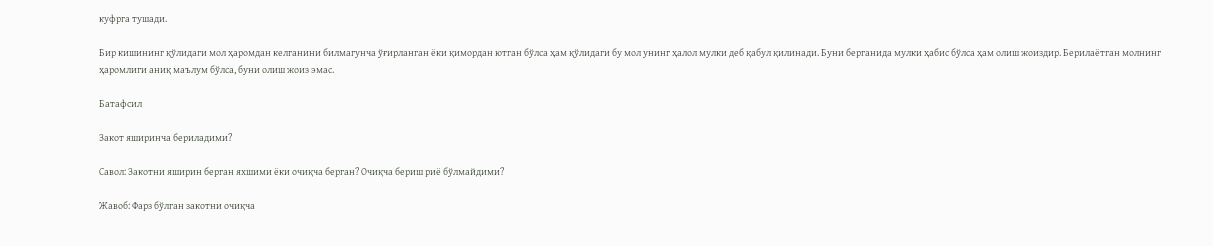куфрга тушади.

Бир кишининг қўлидаги мол ҳаромдан келганини билмагунча ўғирланган ёки қимордан ютган бўлса ҳам қўлидаги бу мол унинг ҳалол мулки деб қабул қилинади. Буни берганида мулки ҳабис бўлса ҳам олиш жоиздир. Берилаётган молнинг ҳаромлиги аниқ маълум бўлса, буни олиш жоиз эмас.

Батафсил

Закот яширинча бериладими?

Савол: Закотни яширин берган яхшими ёки очиқча берган? Очиқча бериш риё бўлмайдими?

Жавоб: Фарз бўлган закотни очиқча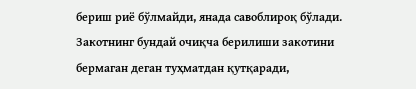бериш риё бўлмайди, янада савоблироқ бўлади. Закотнинг бундай очиқча берилиши закотини бермаган деган туҳматдан қутқаради,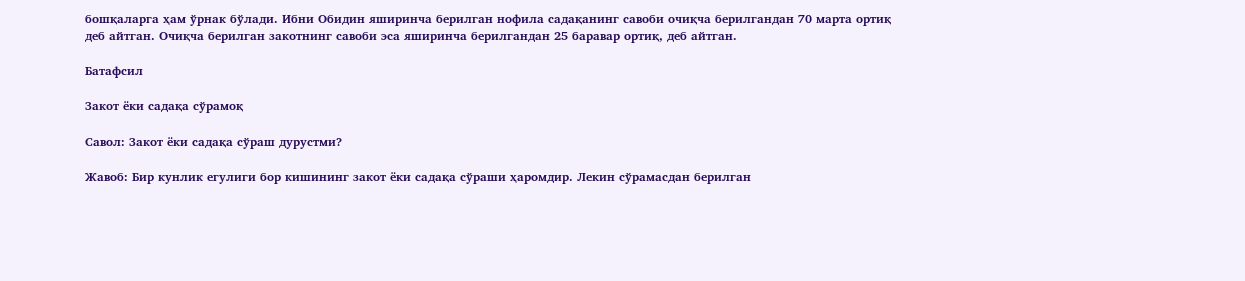бошқаларга ҳам ўрнак бўлади. Ибни Обидин яширинча берилган нофила садақанинг савоби очиқча берилгандан 70 марта ортиқ деб айтган. Очиқча берилган закотнинг савоби эса яширинча берилгандан 25 баравар ортиқ, деб айтган.

Батафсил

Закот ёки садақа сўрамоқ

Савол: Закот ёки садақа сўраш дурустми?

Жавоб: Бир кунлик егулиги бор кишининг закот ёки садақа сўраши ҳаромдир. Лекин сўрамасдан берилган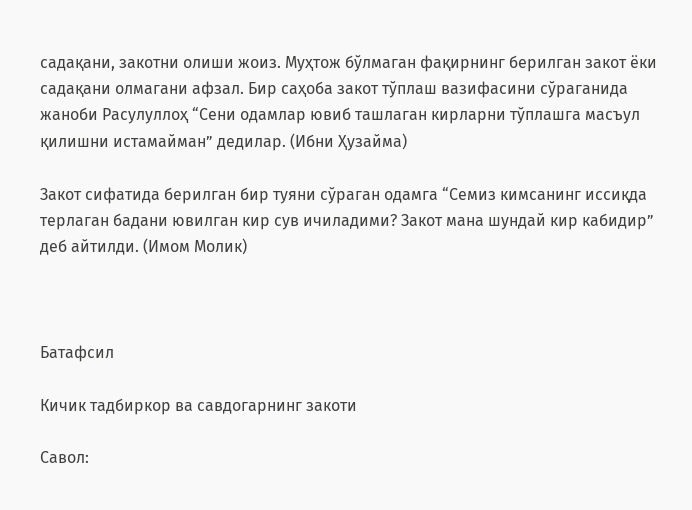садақани, закотни олиши жоиз. Муҳтож бўлмаган фақирнинг берилган закот ёки садақани олмагани афзал. Бир саҳоба закот тўплаш вазифасини сўраганида жаноби Расулуллоҳ “Сени одамлар ювиб ташлаган кирларни тўплашга масъул қилишни истамайман” дедилар. (Ибни Ҳузайма)

Закот сифатида берилган бир туяни сўраган одамга “Семиз кимсанинг иссиқда терлаган бадани ювилган кир сув ичиладими? Закот мана шундай кир кабидир” деб айтилди. (Имом Молик)



Батафсил

Кичик тадбиркор ва савдогарнинг закоти

Савол: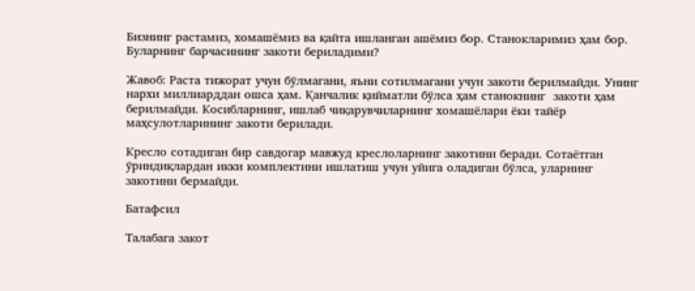Бизнинг растамиз, хомашёмиз ва қайта ишланган ашёмиз бор. Станокларимиз ҳам бор. Буларнинг барчасининг закоти бериладими?

Жавоб: Раста тижорат учун бўлмагани, яъни сотилмагани учун закоти берилмайди. Унинг нархи миллиарддан ошса ҳам. Қанчалик қийматли бўлса ҳам станокнинг  закоти ҳам берилмайди. Косибларнинг, ишлаб чиқарувчиларнинг хомашёлари ёки тайёр маҳсулотларининг закоти берилади.

Кресло сотадиган бир савдогар мавжуд креслоларнинг закотини беради. Сотаётган ўриндиқлардан икки комплектини ишлатиш учун уйига оладиган бўлса, уларнинг закотини бермайди.

Батафсил

Талабага закот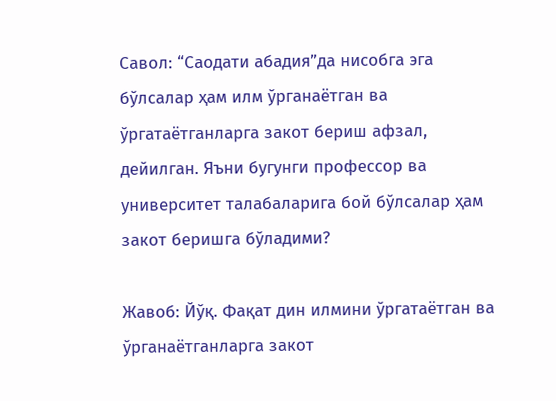Савол: “Саодати абадия”да нисобга эга бўлсалар ҳам илм ўрганаётган ва ўргатаётганларга закот бериш афзал, дейилган. Яъни бугунги профессор ва университет талабаларига бой бўлсалар ҳам закот беришга бўладими?

Жавоб: Йўқ. Фақат дин илмини ўргатаётган ва ўрганаётганларга закот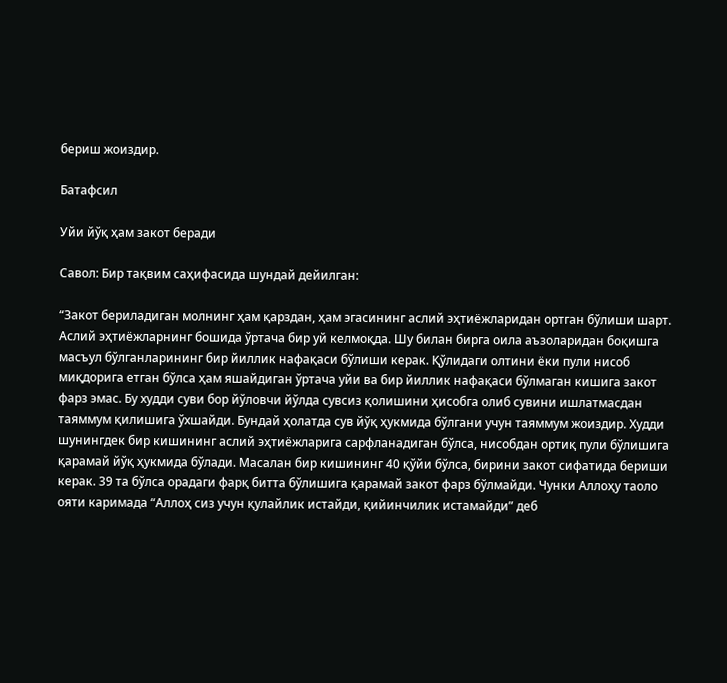бериш жоиздир.

Батафсил

Уйи йўқ ҳам закот беради

Савол: Бир тақвим саҳифасида шундай дейилган:

“Закот бериладиган молнинг ҳам қарздан, ҳам эгасининг аслий эҳтиёжларидан ортган бўлиши шарт. Аслий эҳтиёжларнинг бошида ўртача бир уй келмоқда. Шу билан бирга оила аъзоларидан боқишга масъул бўлганларининг бир йиллик нафақаси бўлиши керак. Қўлидаги олтини ёки пули нисоб миқдорига етган бўлса ҳам яшайдиган ўртача уйи ва бир йиллик нафақаси бўлмаган кишига закот фарз эмас. Бу худди суви бор йўловчи йўлда сувсиз қолишини ҳисобга олиб сувини ишлатмасдан таяммум қилишига ўхшайди. Бундай ҳолатда сув йўқ ҳукмида бўлгани учун таяммум жоиздир. Худди шунингдек бир кишининг аслий эҳтиёжларига сарфланадиган бўлса, нисобдан ортиқ пули бўлишига қарамай йўқ ҳукмида бўлади. Масалан бир кишининг 40 қўйи бўлса, бирини закот сифатида бериши керак. 39 та бўлса орадаги фарқ битта бўлишига қарамай закот фарз бўлмайди. Чунки Аллоҳу таоло ояти каримада “Аллоҳ сиз учун қулайлик истайди, қийинчилик истамайди” деб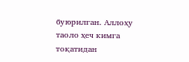буюрилган. Аллоҳу таоло ҳеч кимга тоқатидан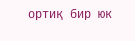ортиқ бир юк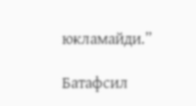юкламайди.”

Батафсил